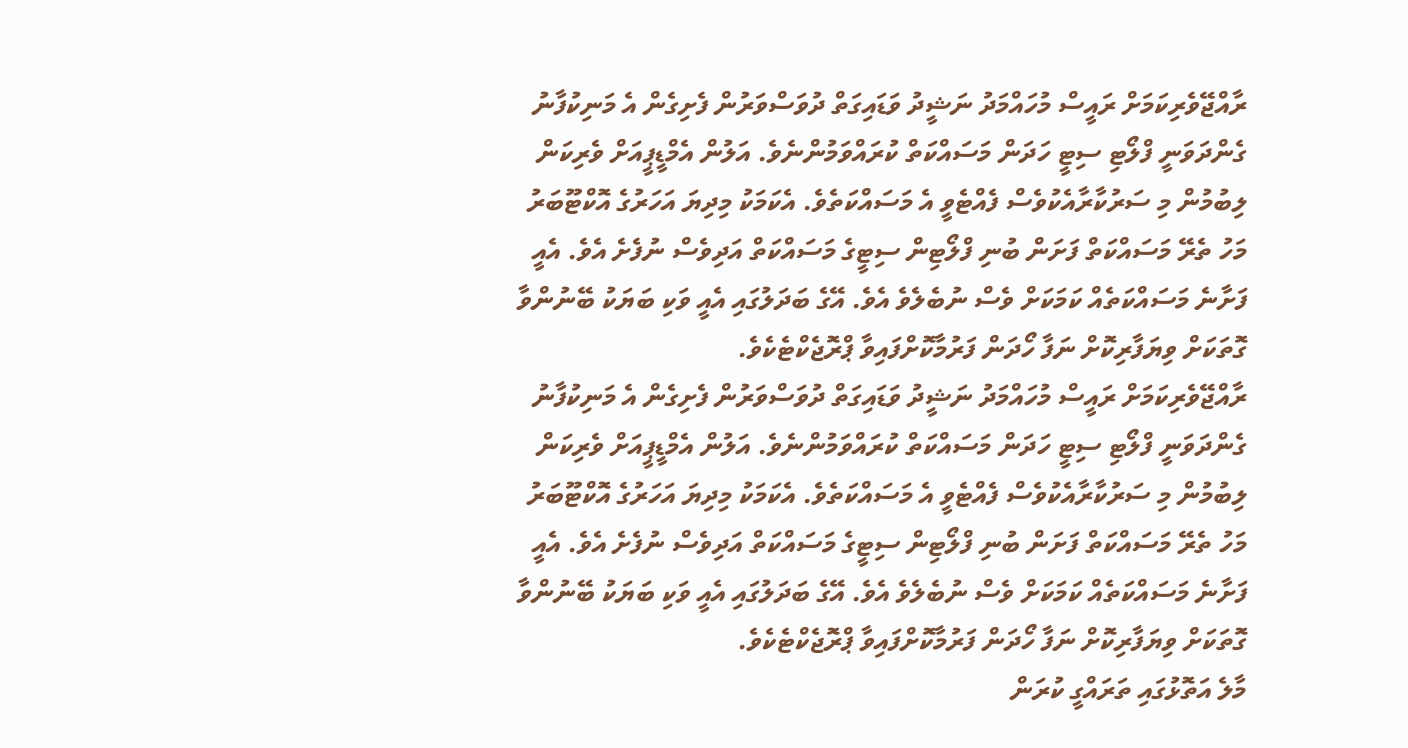ރާއްޖޭވެރިކަމަށް ރައީސް މުހައްމަދު ނަޝީދު ވަޑައިގަތް ދުވަސްވަރުން ފެށިގެން އެ މަނިކުފާނު ގެންދަވަނީ ފްލޯޓި ސިޓީ ހަދަން މަސައްކަތް ކުރައްވަމުންނެވެ. އަލުން އެމްޑީޕީއަށް ވެރިކަން ލިބުމުން މި ސަރުކާރާއެކުވެސް ފެއްޓެވީ އެ މަސައްކަތެވެ. އެކަމަކު މިދިޔަ އަހަރުގެ އޮކްޓޫބަރު މަހު ތެރޭ މަސައްކަތް ފަށަން ބުނި ފްލޯޓިން ސިޓީގެ މަސައްކަތް އަދިވެސް ނުފެށެ އެވެ. އެއީ ފަށާނެ މަސައްކަތެއް ކަމަކަށް ވެސް ނުބެލެވެ އެވެ. އޭގެ ބަދަލުގައި އެއީ ވަކި ބަޔަކު ބޭނުންވާ ގޮތަކަށް ވިޔަފާރިކޮށް ނަފާ ހޯދަން ފަރުމާކޮށްފައިވާ ޕްރޮޖެކްޓެކެވެ.
ރާއްޖޭވެރިކަމަށް ރައީސް މުހައްމަދު ނަޝީދު ވަޑައިގަތް ދުވަސްވަރުން ފެށިގެން އެ މަނިކުފާނު ގެންދަވަނީ ފްލޯޓި ސިޓީ ހަދަން މަސައްކަތް ކުރައްވަމުންނެވެ. އަލުން އެމްޑީޕީއަށް ވެރިކަން ލިބުމުން މި ސަރުކާރާއެކުވެސް ފެއްޓެވީ އެ މަސައްކަތެވެ. އެކަމަކު މިދިޔަ އަހަރުގެ އޮކްޓޫބަރު މަހު ތެރޭ މަސައްކަތް ފަށަން ބުނި ފްލޯޓިން ސިޓީގެ މަސައްކަތް އަދިވެސް ނުފެށެ އެވެ. އެއީ ފަށާނެ މަސައްކަތެއް ކަމަކަށް ވެސް ނުބެލެވެ އެވެ. އޭގެ ބަދަލުގައި އެއީ ވަކި ބަޔަކު ބޭނުންވާ ގޮތަކަށް ވިޔަފާރިކޮށް ނަފާ ހޯދަން ފަރުމާކޮށްފައިވާ ޕްރޮޖެކްޓެކެވެ.
މާލެ އަތޮޅުގައި ތަރައްގީ ކުރަން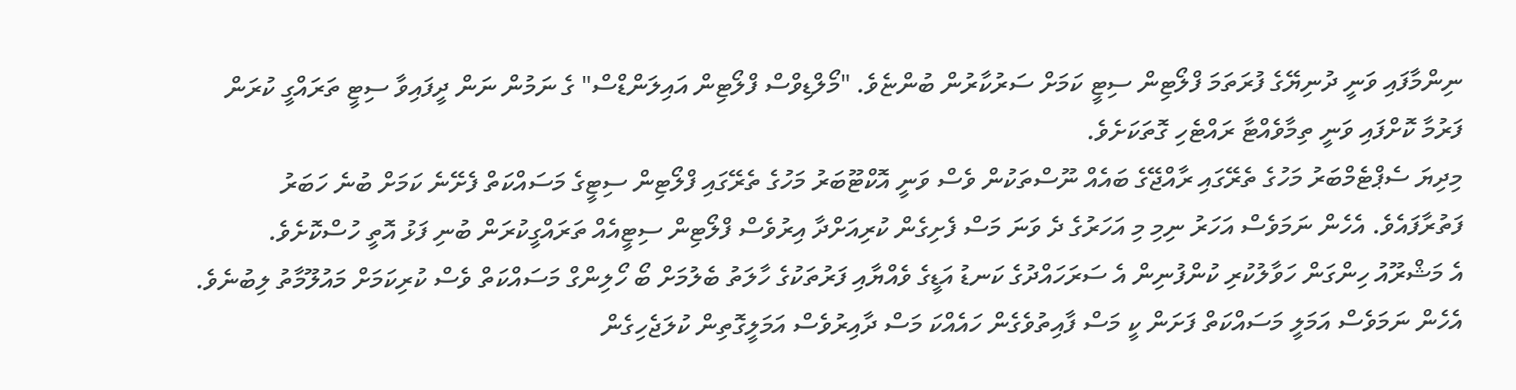ނިންމާފައި ވަނީ ދުނިޔޭގެ ފުރަތަމަ ފްލޯޓިން ސިޓީ ކަމަށް ސަރުކާރުން ބުންޏެވެ. "މޯލްޑިވްސް ފްލޯޓިން އައިލަންޑްސް" ގެ ނަމުން ނަން ދީފައިވާ ސިޓީ ތަރައްގީ ކުރަން ފަރުމާ ކޮށްފައި ވަނީ ތިމާވެއްޓާ ރައްޓެހި ގޮތަކަށެވެ.
މިދިޔަ ސެޕްޓެމްބަރު މަހުގެ ތެރޭގައި ރާއްޖޭގެ ބައެއް ނޫސްތަކުން ވެސް ވަނީ އޮކްޓޫބަރު މަހުގެ ތެރޭގައި ފްލޯޓިން ސިޓީގެ މަސައްކަތް ފެށޭނެ ކަމަށް ބުނެ ހަބަރު ފަތުރާފައެވެ. އެހެން ނަމަވެސް އަހަރު ނިމި މި އަހަރުގެ ދެ ވަނަ މަސް ފެށިގެން ކުރިއަށްދާ އިރުވެސް ފްލޯޓިން ސިޓީއެއް ތަރައްގީކުރަން ބުނި ފަޅު އޮތީ ހުސްކޮށެވެ.
އެ މަޝްރޫއު ހިންގަން ހަވާލުކުރި ކުންފުނިން އެ ސަރަހައްދުގެ ކަނޑު އަޑީގެ ވެއްޔާއި ފަރުތަކުގެ ހާލަތު ބެލުމަށް ބޯ ހޯލިންގް މަސައްކަތް ވެސް ކުރިކަމަށް މައުލޫމާތު ލިބުނެވެ. އެހެން ނަމަވެސް އަމަލީ މަސައްކަތް ފަށަން ކީ މަސް ފާއިތުވެގެން ހައެއްކަ މަސް ދާއިރުވެސް އަމަލީގޮތިން ކުލަޖެހިގެން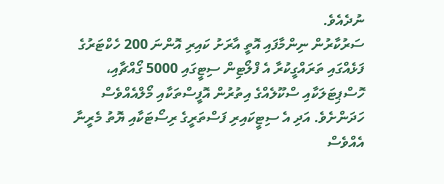ނުދެއެވެ.
ސަރުކާރުން ނިންމާފައި އޮތީ އާރަށު ކައިރި އޮންނަ 200 ހެކްޓަރުގެ ފަޅެއްގައި ތަރައްގީކުރާ އެ ފްލޯޓިން ސިޓީގައި 5000 ގޯއްޗާއި، ހޮސްޕިޓަލަކާއި ސްކޫލެއްގެ އިތުރުން އޮފީސްތަކާއި މޯލްއެއްވެސް ހަދަންށެވެ. އަދި އެ ސިޓީކައިރި ފަސްތަރީގެ ރިސޯޓަކާއި ޔޮތު މެރީނާ އެއްވެސް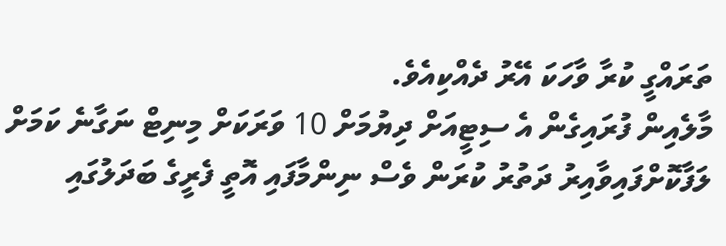ތަރައްގީ ކުރާ ވާހަކަ އޭރު ދެއްކިއެވެ.
މާލެއިން ފުރައިގެން އެ ސިޓީއަށް ދިޔުމަށް 10 ވަރަކަށް މިނިޓް ނަގާނެ ކަމަށް ލަފާކޮށްފައިވާއިރު ދަތުރު ކުރަން ވެސް ނިންމާފައި އޮތީ ފެރީގެ ބަދަލުގައި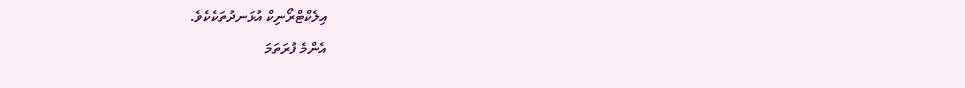އިލެކްޓްރޯނިކް އުޅަނދުތަކެކެވެ.
އެންމެ ފުރަތަމަ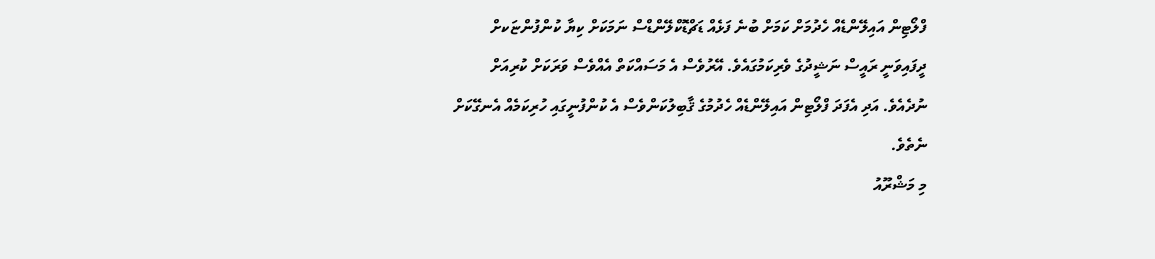ފްލޯޓިން އައިލޭންޑެއް ހެދުމަށް ކަމަށް ބުނެ ފަޅެއް ޑަޗްޑޮކްލޭންޑްސް ނަމަކަށް ކިޔާ ކުންފުންޏަކށް ދީފައިވަނީ ރައީސް ނަޝީދުގެ ވެރިކަމުގައެވެ. އޭރުވެސް އެ މަސައްކަތް އެއްވެސް ވަރަކަށް ކުރިއަށް ނުދެއެވެ. އަދި އެފަދަ ފްލޯޓިން އައިލޭންޑެއް ހެދުމުގެ ޤާބިލުކަންވެސް އެ ކުންފުނީގައި ހުރިކަމެއް އެނގޭކަށް ނެތެވެ.
މި މަޝްރޫއު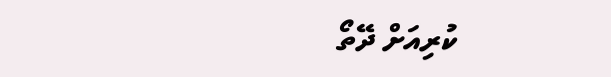ކުރިއަށް ދޭތޯ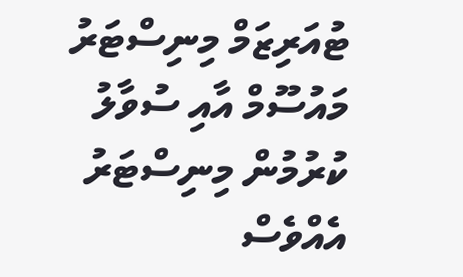ޓުއަރިޒަމް މިނިސްޓަރު މައުސޫމް އާއި ސުވާލު ކުރުމުން މިނިސްޓަރު އެއްވެސް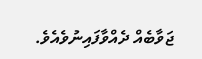ޖަވާބެއް ދެއްވާފައިނުވެއެވެ.